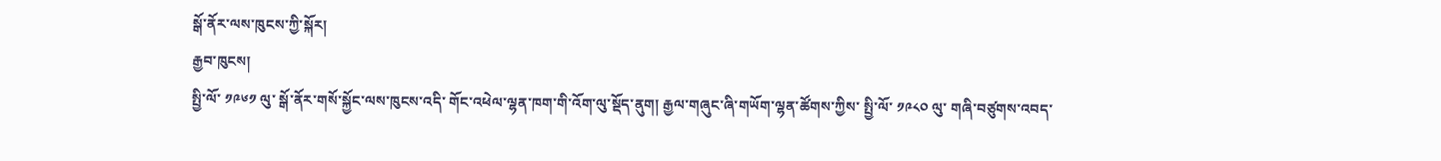སྒོ་ནོར་ལས་ཁུངས་ཀྱི་སྐོར།
རྒྱབ་ཁུངས།
སྤྱི་ལོ་ ༡༩༦༡ ལུ་ སྒོ་ནོར་གསོ་སྐྱོང་ལས་ཁུངས་འདི་ གོང་འཕེལ་ལྷན་ཁག་གི་འོག་ལུ་སྡོད་ནུག། རྒྱལ་གཞུང་ཞི་གཡོག་ལྷན་ཚོགས་ཀྱིས་ སྤྱི་ལོ་ ༡༩༨༠ ལུ་ གཞི་བཙུགས་འབད་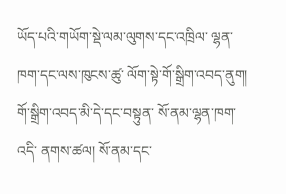ཡོད་པའི་གཡོག་སྡེ་ལམ་ལུགས་དང་འཁྲིལ་ ལྷན་ཁག་དང་ལས་ཁུངས་ཚུ་ ལོག་སྟེ་གོ་སྒྲིག་འབད་ནུག། གོ་སྒྲིག་འབད་མི་དེ་དང་བསྟུན་ སོ་ནམ་ལྷན་ཁག་འདི་ ནགས་ཚལ། སོ་ནམ་དང་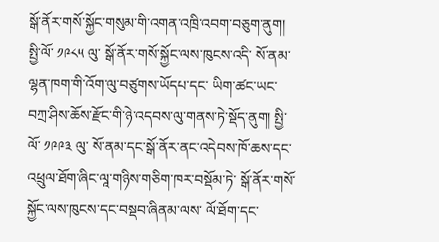སྒོ་ནོར་གསོ་སྐྱོང་གསུམ་གི་འགན་འཁྲི་འབག་བཅུག་ནུག། སྤྱི་ལོ་ ༡༩༨༥ ལུ་ སྒོ་ནོར་གསོ་སྐྱོང་ལས་ཁུངས་འདི་ སོ་ནམ་ལྷན་ཁག་གི་འོག་ལུ་བཙུགས་ཡོདཔ་དང་ ཡིག་ཚང་ཡང་ བཀྲ་ཤིས་ཆོས་རྫོང་གི་ཉེ་འདབས་ལུ་གནས་ཏེ་སྡོད་ནུག། སྤྱི་ལོ་ ༡༩༩༣ ལུ་ སོ་ནམ་དང་སྒོ་ནོར་ནང་འདེབས་ཁོ་ཆས་དང་ འཕྲུལ་ཐོག་ཞིང་ལཱ་གཉིས་གཅིག་ཁར་བསྡོམ་ཏེ་ སྒོ་ནོར་གསོ་སྐྱོང་ལས་ཁུངས་དང་བསྡབ་ཞིནམ་ལས་ ལོ་ཐོག་དང་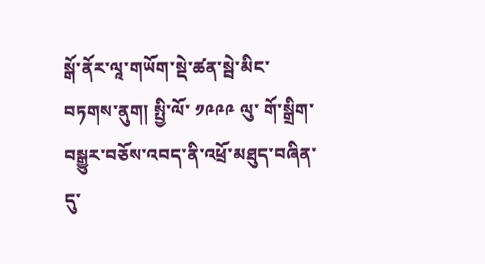སྒོ་ནོར་ལཱ་གཡོག་སྡེ་ཚན་སྦེ་མིང་བཏགས་ནུག། སྤྱི་ལོ་ ༡༩༩༩ ལུ་ གོ་སྒྲིག་བསྒྱུར་བཅོས་འབད་ནི་འཕྲོ་མཐུད་བཞིན་དུ་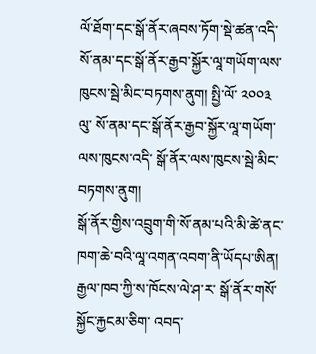ལོ་ཐོག་དང་སྒོ་ནོར་ཞབས་ཏོག་སྡེ་ཚན་འདི་ སོ་ནམ་དང་སྒོ་ནོར་རྒྱབ་སྐྱོར་ལཱ་གཡོག་ལས་ཁུངས་སྦེ་མིང་བཏགས་ནུག། སྤྱི་ལོ་ ༢༠༠༣ ལུ་ སོ་ནམ་དང་སྒོ་ནོར་རྒྱབ་སྐྱོར་ལཱ་གཡོག་ལས་ཁུངས་འདི་ སྒོ་ནོར་ལས་ཁུངས་སྦེ་མིང་བཏགས་ནུག།
སྒོ་ནོར་གྱིས་འབྲུག་གི་སོ་ནམ་པའི་མི་ཚེ་ནང་ ཁག་ཆེ་བའི་ལཱ་འགན་འབག་ནི་ཡོདཔ་ཨིན། རྒྱལ་ཁབ་ཀྱི་ས་ཁོངས་ལེ་ཤ་ར་ སྒོ་ནོར་གསོ་སྐྱོང་རྐྱངམ་ཅིག་ འབད་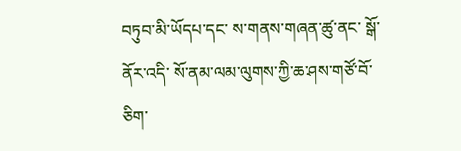བཏུབ་མི་ཡོདཔ་དང་ ས་གནས་གཞན་ཚུ་ནང་ སྒོ་ནོར་འདི་ སོ་ནམ་ལམ་ལུགས་ཀྱི་ཆ་ཤས་གཙོ་བོ་ཅིག་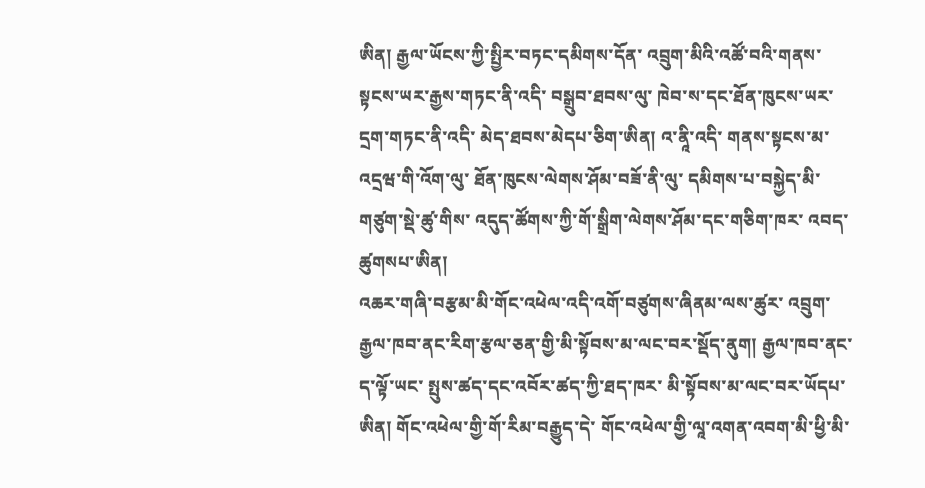ཨིན། རྒྱལ་ཡོངས་ཀྱི་སྤྱིར་བཏང་དམིགས་དོན་ འབྲུག་མིའི་འཚོ་བའི་གནས་སྟངས་ཡར་རྒྱས་གཏང་ནི་འདི་ བསྒྲུབ་ཐབས་ལུ་ ཁེབ་ས་དང་ཐོན་ཁུངས་ཡར་དྲག་གཏང་ནི་འདི་ མེད་ཐབས་མེདཔ་ཅིག་ཨིན། འ་ནཱི་འདི་ གནས་སྟངས་མ་འདྲཝ་གི་འོག་ལུ་ ཐོན་ཁུངས་ལེགས་ཤོམ་བཟོ་ནི་ལུ་ དམིགས་པ་བསྐྱེད་མི་གཙུག་སྡེ་ཚུ་གིས་ འདུད་ཚོགས་ཀྱི་གོ་སྒྲིག་ལེགས་ཤོམ་དང་གཅིག་ཁར་ འབད་ཚུགསཔ་ཨིན།
འཆར་གཞི་བརྩམ་མི་གོང་འཕེལ་འདི་འགོ་བཙུགས་ཞིནམ་ལས་ཚུར་ འབྲུག་རྒྱལ་ཁབ་ནང་རིག་རྩལ་ཅན་གྱི་མི་སྟོབས་མ་ལང་བར་སྡོད་ནུག། རྒྱལ་ཁབ་ནང་ད་ལྟོ་ཡང་ སྤུས་ཚད་དང་འབོར་ཚད་ཀྱི་ཐད་ཁར་ མི་སྟོབས་མ་ལང་བར་ཡོདཔ་ཨིན། གོང་འཕེལ་གྱི་གོ་རིམ་བརྒྱུད་དེ་ གོང་འཕེལ་གྱི་ལཱ་འགན་འབག་མི་ཕྱི་མི་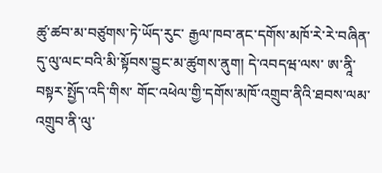ཚུ་ཚབ་མ་བཙུགས་ཏེ་ཡོད་རུང་ རྒྱལ་ཁབ་ནང་དགོས་མཁོ་རེ་རེ་བཞིན་དུ་ལུ་ལང་བའི་མི་སྟོབས་བྱུང་མ་ཚུགས་ནུག། དེ་འབདཝ་ལས་ ཨ་ནཱི་བསྟར་སྤྱོད་འདི་གིས་ གོང་འཕེལ་གྱི་དགོས་མཁོ་འགྲུབ་ནིའི་ཐབས་ལམ་འགྲུབ་ནི་ལུ་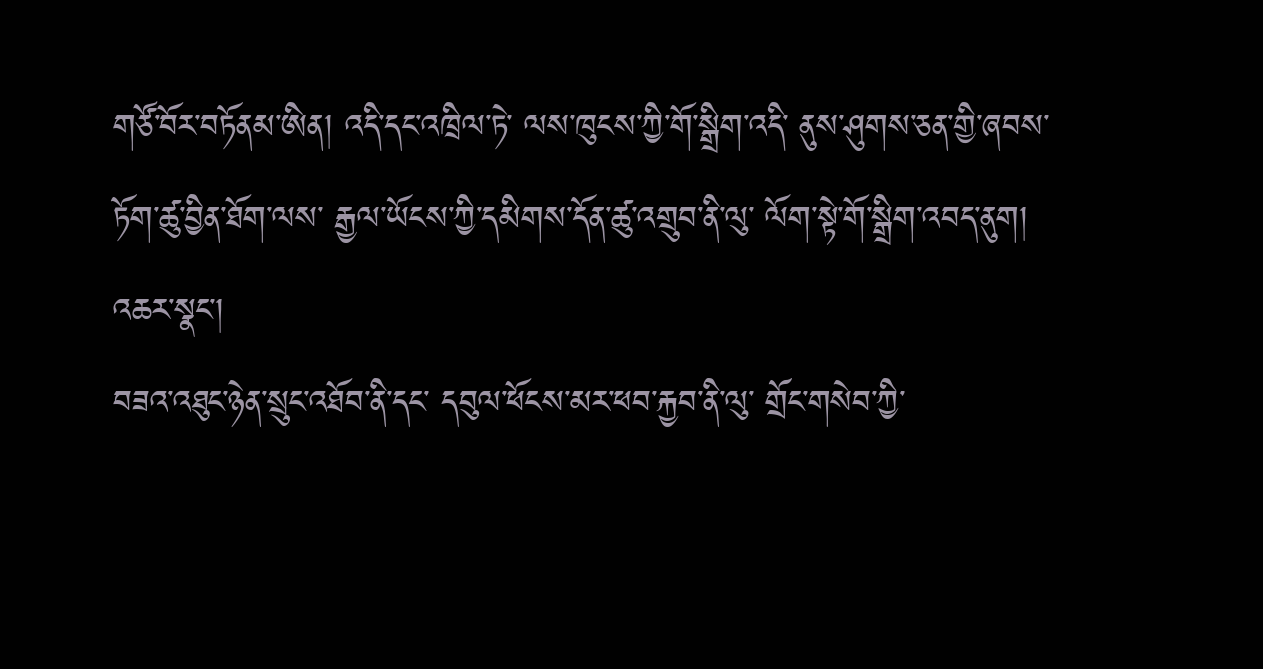གཙོ་བོར་བཏོནམ་ཨིན། འདི་དང་འཁྲིལ་ཏེ་ ལས་ཁུངས་ཀྱི་གོ་སྒྲིག་འདི་ ནུས་ཤུགས་ཅན་གྱི་ཞབས་ཏོག་ཚུ་བྱིན་ཐོག་ལས་ རྒྱལ་ཡོངས་ཀྱི་དམིགས་དོན་ཚུ་འགྲུབ་ནི་ལུ་ ལོག་སྟེ་གོ་སྒྲིག་འབད་ནུག།
འཆར་སྣང་།
བཟའ་འཐུང་ཉེན་སྲུང་འཐོབ་ནི་དང་ དབུལ་ཕོངས་མར་ཕབ་རྐྱབ་ནི་ལུ་ གྲོང་གསེབ་ཀྱི་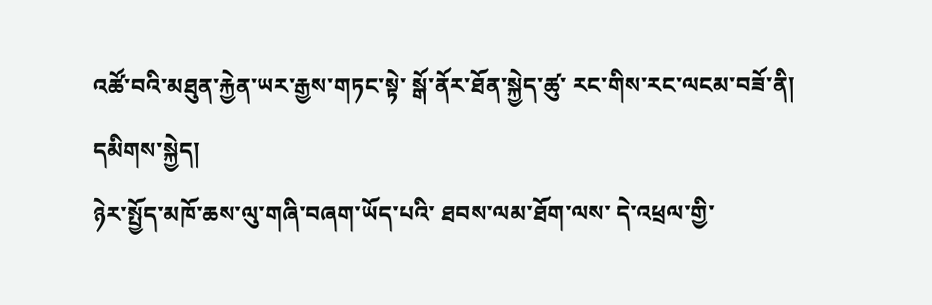འཚོ་བའི་མཐུན་རྐྱེན་ཡར་རྒྱས་གཏང་སྟེ་ སྒོ་ནོར་ཐོན་སྐྱེད་ཚུ་ རང་གིས་རང་ལངམ་བཟོ་ནི།
དམིགས་སྐྱེད།
ཉེར་སྤྱོད་མཁོ་ཆས་ལུ་གཞི་བཞག་ཡོད་པའི་ ཐབས་ལམ་ཐོག་ལས་ དེ་འཕྲལ་གྱི་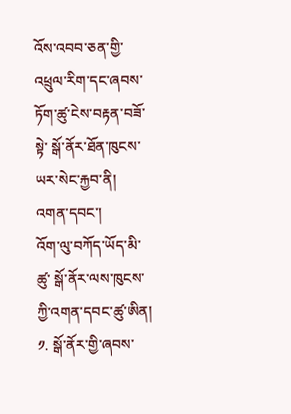འོས་འབབ་ཅན་གྱི་འཕྲུལ་རིག་དང་ཞབས་ཏོག་ཚུ་ངེས་བརྟན་བཟོ་སྟེ་ སྒོ་ནོར་ཐོན་ཁུངས་ཡར་སེང་རྐྱབ་ནི།
འགན་དབང་།
འོག་ལུ་བཀོད་ཡོད་མི་ཚུ་ སྒོ་ནོར་ལས་ཁུངས་ཀྱི་འགན་དབང་ཚུ་ཨིན།
༡. སྒོ་ནོར་གྱི་ཞབས་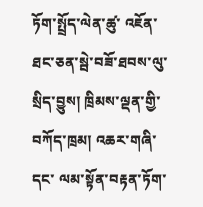ཏོག་སྤྲོད་ལེན་ཚུ་ འཇོན་ཐང་ཅན་སྦེ་བཟོ་ཐབས་ལུ་ སྲིད་བྱུས། ཁྲིམས་ལྡན་གྱི་བཀོད་ཁྲམ། འཆར་གཞི་དང་ ལམ་སྟོན་བརྟན་ཏོག་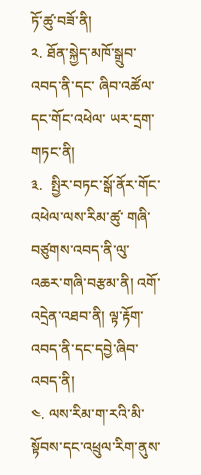ཏོ་ཚུ་བཟོ་ནི།
༢. ཐོན་སྐྱེད་མཁོ་སྒྲུབ་འབད་ནི་དང་ ཞིབ་འཚོལ་དང་གོང་འཕེལ་ ཡར་དྲག་གཏང་ནི།
༣.  སྤྱིར་བཏང་སྒོ་ནོར་གོང་འཕེལ་ལས་རིམ་ཚུ་ གཞི་བཙུགས་འབད་ནི་ལུ་ འཆར་གཞི་བརྩམ་ནི། འགོ་འདྲེན་འཐབ་ནི། ལྟ་རྟོག་འབད་ནི་དང་དབྱེ་ཞིབ་འབད་ནི།
༤. ལས་རིམ་ག་རའི་མི་སྟོབས་དང་འཕྲུལ་རིག་ནུས་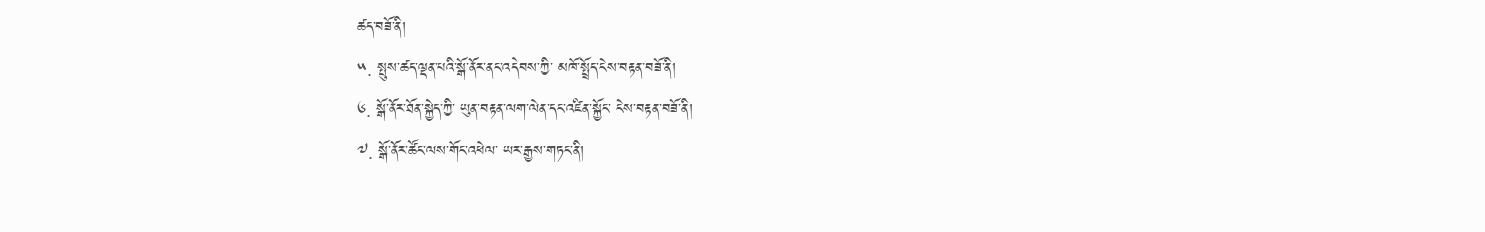ཚད་བཟོ་ནི།
༥. སྤུས་ཚད་ལྡན་པའི་སྒོ་ནོར་ནང་འདེབས་ཀྱི་ མཁོ་སྤྲོད་ངེས་བརྟན་བཟོ་ནི།
༦. སྒོ་ནོར་ཐོན་སྐྱེད་ཀྱི་ ཡུན་བརྟན་ལག་ལེན་དང་འཛིན་སྐྱོང་ ངེས་བརྟན་བཟོ་ནི།
༧. སྒོ་ནོར་ཚོང་ལས་གོང་འཕེལ་ ཡར་རྒྱས་གཏང་ནི།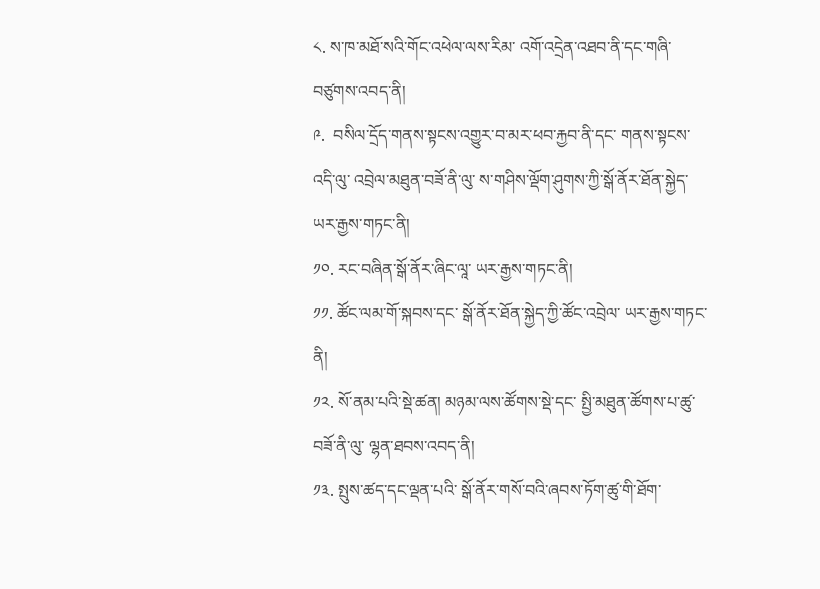༨. ས་ཁ་མཐོ་སའི་གོང་འཕེལ་ལས་རིམ་ འགོ་འདྲེན་འཐབ་ནི་དང་གཞི་བཙུགས་འབད་ནི།
༩.  བསིལ་དྲོད་གནས་སྟངས་འགྱུར་བ་མར་ཕབ་རྐྱབ་ནི་དང་ གནས་སྟངས་འདི་ལུ་ འབྲེལ་མཐུན་བཟོ་ནི་ལུ་ ས་གཤིས་ལྡོག་ཤུགས་ཀྱི་སྒོ་ནོར་ཐོན་སྐྱེད་ཡར་རྒྱས་གཏང་ནི།
༡༠. རང་བཞིན་སྒོ་ནོར་ཞིང་ལཱ་ ཡར་རྒྱས་གཏང་ནི།
༡༡. ཚོང་ལམ་གོ་སྐབས་དང་ སྒོ་ནོར་ཐོན་སྐྱེད་ཀྱི་ཚོང་འབྲེལ་ ཡར་རྒྱས་གཏང་ནི།
༡༢. སོ་ནམ་པའི་སྡེ་ཚན། མཉམ་ལས་ཚོགས་སྡེ་དང་ སྤྱི་མཐུན་ཚོགས་པ་ཚུ་བཟོ་ནི་ལུ་ ལྷན་ཐབས་འབད་ནི།
༡༣. སྤུས་ཚད་དང་ལྡན་པའི་ སྒོ་ནོར་གསོ་བའི་ཞབས་ཏོག་ཚུ་གི་ཐོག་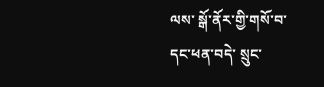ལས་ སྒོ་ནོར་གྱི་གསོ་བ་དང་ཕན་བདེ་ སྲུང་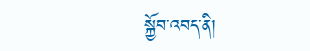སྐྱོབ་འབད་ནི།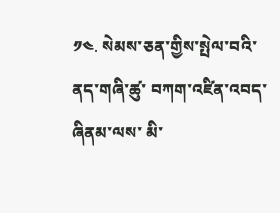༡༤. སེམས་ཅན་གྱིས་སྤེལ་བའི་ནད་གཞི་ཚུ་ བཀག་འཛིན་འབད་ཞིནམ་ལས་ མི་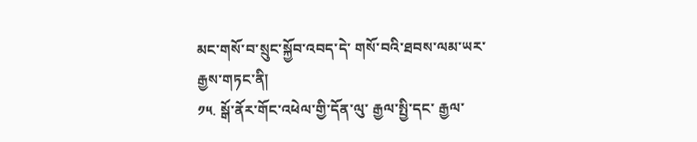མང་གསོ་བ་སྲུང་སྐྱོབ་འབད་དེ་ གསོ་བའི་ཐབས་ལམ་ཡར་རྒྱས་གཏང་ནི།
༡༥. སྒོ་ནོར་གོང་འཕེལ་གྱི་དོན་ལུ་ རྒྱལ་སྤྱི་དང་ རྒྱལ་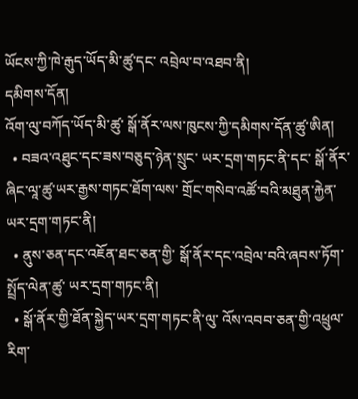ཡོངས་ཀྱི་ཁེ་རྒུད་ཡོད་མི་ཚུ་དང་ འབྲེལ་བ་འཐབ་ནི།
དམིགས་དོན།
འོག་ལུ་བཀོད་ཡོད་མི་ཚུ་ སྒོ་ནོར་ལས་ཁུངས་ཀྱི་དམིགས་དོན་ཚུ་ཨིན།
  • བཟའ་འཐུང་དང་ཟས་བཅུད་ཉེན་སྲུང་ ཡར་དྲག་གཏང་ནི་དང་ སྒོ་ནོར་ཞིང་ལཱ་ཚུ་ཡར་རྒྱས་གཏང་ཐོག་ལས་ གྲོང་གསེབ་འཚོ་བའི་མཐུན་རྐྱེན་ ཡར་དྲག་གཏང་ནི།
  • ནུས་ཅན་དང་འཇོན་ཐང་ཅན་གྱི་ སྒོ་ནོར་དང་འབྲེལ་བའི་ཞབས་ཏོག་སྤྲོད་ལེན་ཚུ་ ཡར་དྲག་གཏང་ནི།
  • སྒོ་ནོར་གྱི་ཐོན་སྐྱེད་ཡར་དྲག་གཏང་ནི་ལུ་ འོས་འབབ་ཅན་གྱི་འཕྲུལ་རིག་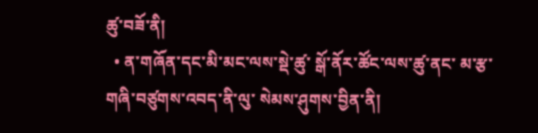ཚུ་བཟོ་ནི།
  • ན་གཞོན་དང་མི་མང་ལས་སྡེ་ཚུ་ སྒོ་ནོར་ཚོང་ལས་ཚུ་ནང་ མ་རྩ་གཞི་བཙུགས་འབད་ནི་ལུ་ སེམས་ཤུགས་བྱིན་ནི།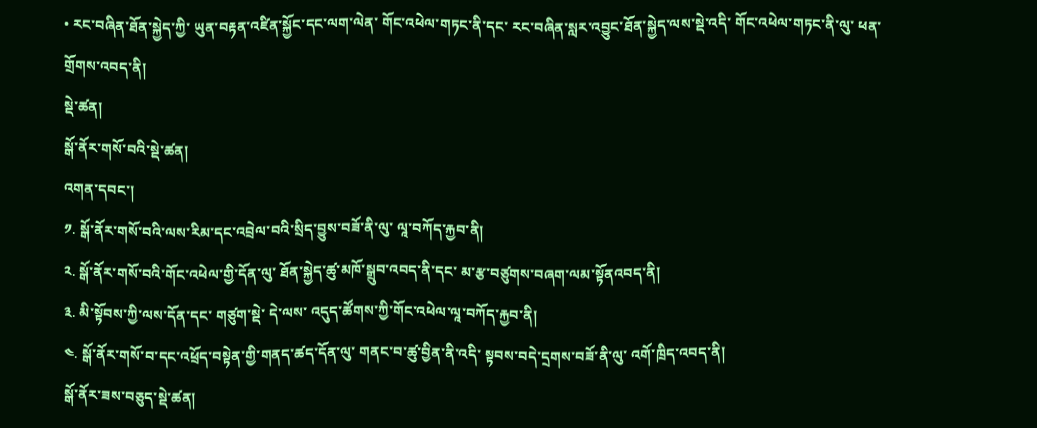• རང་བཞིན་ཐོན་སྐྱེད་ཀྱི་ ཡུན་བརྟན་འཛིན་སྐྱོང་དང་ལག་ལེན་ གོང་འཕེལ་གཏང་ནི་དང་ རང་བཞིན་སླར་འབྱུང་ཐོན་སྐྱེད་ལས་སྡེ་འདི་ གོང་འཕེལ་གཏང་ནི་ལུ་ ཕན་གྲོགས་འབད་ནི།
སྡེ་ཚན།
སྒོ་ནོར་གསོ་བའི་སྡེ་ཚན།
འགན་དབང་།
༡. སྒོ་ནོར་གསོ་བའི་ལས་རིམ་དང་འབྲེལ་བའི་སྲིད་བྱུས་བཟོ་ནི་ལུ་ ལཱ་བཀོད་རྐྱབ་ནི།
༢. སྒོ་ནོར་གསོ་བའི་གོང་འཕེལ་གྱི་དོན་ལུ་ ཐོན་སྐྱེད་ཚུ་མཁོ་སྒྲུབ་འབད་ནི་དང་ མ་རྩ་བཙུགས་བཞག་ལམ་སྟོནའབད་ནི།
༣. མི་སྟོབས་ཀྱི་ལས་དོན་དང་ གཙུག་སྡེ་ དེ་ལས་ འདུད་ཚོགས་ཀྱི་གོང་འཕེལ་ལཱ་བཀོད་རྐྱབ་ནི།
༤. སྒོ་ནོར་གསོ་བ་དང་འཕྲོད་བསྟེན་གྱི་གནད་ཚད་དོན་ལུ་ གནང་བ་ཚུ་བྱིན་ནི་འདི་ སྟབས་བདེ་དྲགས་བཟོ་ནི་ལུ་ འགོ་ཁྲིད་འབད་ནི།
སྒོ་ནོར་ཟས་བཅུད་སྡེ་ཚན།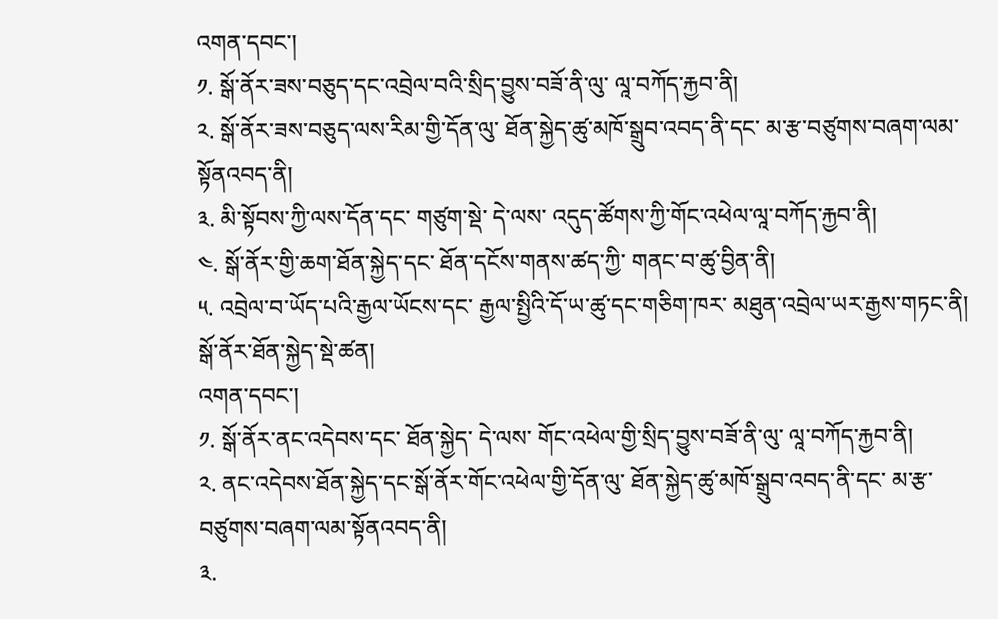འགན་དབང་།
༡. སྒོ་ནོར་ཟས་བཅུད་དང་འབྲེལ་བའི་སྲིད་བྱུས་བཟོ་ནི་ལུ་ ལཱ་བཀོད་རྐྱབ་ནི།
༢. སྒོ་ནོར་ཟས་བཅུད་ལས་རིམ་གྱི་དོན་ལུ་ ཐོན་སྐྱེད་ཚུ་མཁོ་སྒྲུབ་འབད་ནི་དང་ མ་རྩ་བཙུགས་བཞག་ལམ་སྟོནའབད་ནི།
༣. མི་སྟོབས་ཀྱི་ལས་དོན་དང་ གཙུག་སྡེ་ དེ་ལས་ འདུད་ཚོགས་ཀྱི་གོང་འཕེལ་ལཱ་བཀོད་རྐྱབ་ནི།
༤. སྒོ་ནོར་གྱི་ཆག་ཐོན་སྐྱེད་དང་ ཐོན་དངོས་གནས་ཚད་ཀྱི་ གནང་བ་ཚུ་བྱིན་ནི།
༥. འབྲེལ་བ་ཡོད་པའི་རྒྱལ་ཡོངས་དང་ རྒྱལ་སྤྱིའི་དོ་ཡ་ཚུ་དང་གཅིག་ཁར་ མཐུན་འབྲེལ་ཡར་རྒྱས་གཏང་ནི།
སྒོ་ནོར་ཐོན་སྐྱེད་སྡེ་ཚན།
འགན་དབང་།
༡. སྒོ་ནོར་ནང་འདེབས་དང་ ཐོན་སྐྱེད་ དེ་ལས་ གོང་འཕེལ་གྱི་སྲིད་བྱུས་བཟོ་ནི་ལུ་ ལཱ་བཀོད་རྐྱབ་ནི།
༢. ནང་འདེབས་ཐོན་སྐྱེད་དང་སྒོ་ནོར་གོང་འཕེལ་གྱི་དོན་ལུ་ ཐོན་སྐྱེད་ཚུ་མཁོ་སྒྲུབ་འབད་ནི་དང་ མ་རྩ་བཙུགས་བཞག་ལམ་སྟོནའབད་ནི།
༣.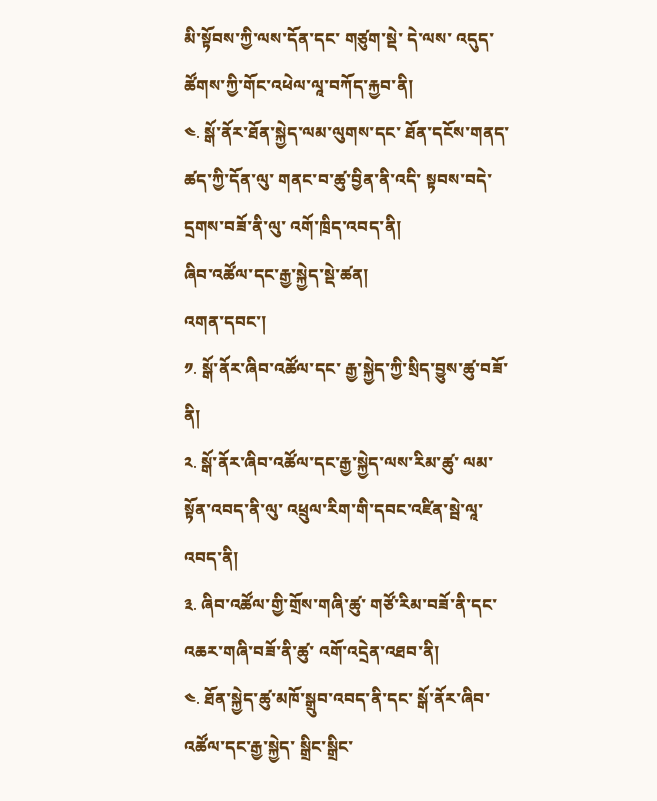མི་སྟོབས་ཀྱི་ལས་དོན་དང་ གཙུག་སྡེ་ དེ་ལས་ འདུད་ཚོགས་ཀྱི་གོང་འཕེལ་ལཱ་བཀོད་རྐྱབ་ནི།
༤. སྒོ་ནོར་ཐོན་སྐྱེད་ལམ་ལུགས་དང་ ཐོན་དངོས་གནད་ཚད་ཀྱི་དོན་ལུ་ གནང་བ་ཚུ་བྱིན་ནི་འདི་ སྟབས་བདེ་དྲགས་བཟོ་ནི་ལུ་ འགོ་ཁྲིད་འབད་ནི།
ཞིབ་འཚོལ་དང་རྒྱ་སྐྱེད་སྡེ་ཚན།
འགན་དབང་།
༡. སྒོ་ནོར་ཞིབ་འཚོལ་དང་ རྒྱ་སྐྱེད་ཀྱི་སྲིད་བྱུས་ཚུ་བཟོ་ནི།
༢. སྒོ་ནོར་ཞིབ་འཚོལ་དང་རྒྱ་སྐྱེད་ལས་རིམ་ཚུ་ ལམ་སྟོན་འབད་ནི་ལུ་ འཕྲུལ་རིག་གི་དབང་འཛིན་སྦེ་ལཱ་འབད་ནི།
༣. ཞིབ་འཚོལ་གྱི་གྲོས་གཞི་ཚུ་ གཙོ་རིམ་བཟོ་ནི་དང་ འཆར་གཞི་བཟོ་ནི་ཚུ་ འགོ་འདྲེན་འཐབ་ནི།
༤. ཐོན་སྐྱེད་ཚུ་མཁོ་སྒྲུབ་འབད་ནི་དང་ སྒོ་ནོར་ཞིབ་འཚོལ་དང་རྒྱ་སྐྱེད་ སྒྲིང་སྒྲིང་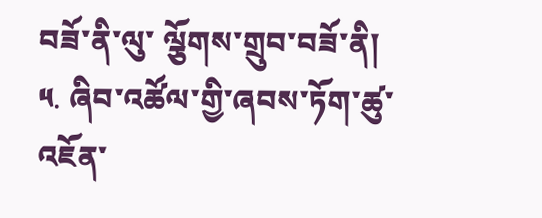བཟོ་ནི་ལུ་ ལྕོགས་གྲུབ་བཟོ་ནི།
༥. ཞིབ་འཚོལ་གྱི་ཞབས་ཏོག་ཚུ་ འཇོན་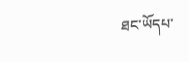ཐང་ཡོདཔ་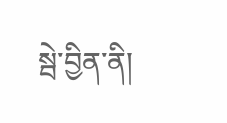སྦེ་བྱིན་ནི།